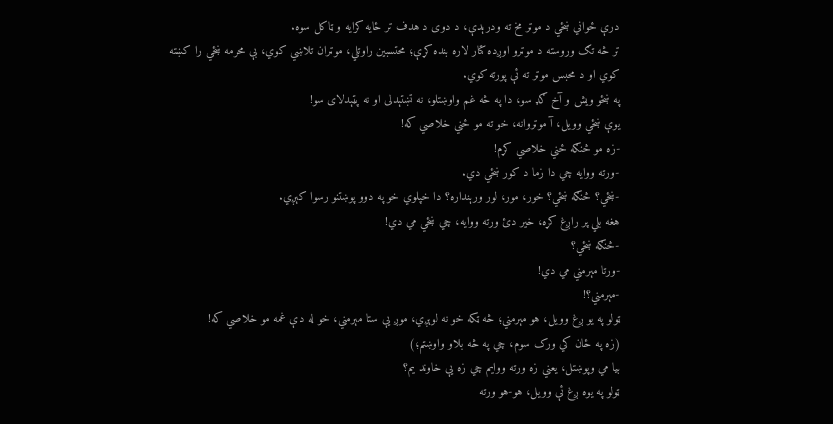درې ځواني ښځي د موټر مخ ته ودرېدې، د دوی د هدف تر ځايه کرايه و ټاکل سوه.
تر څه تګ وروسته د موټرو اوږده کتار لاره بنده کړې؛ محتسبين راوتلي، موټران تلاښي کوي، بې محرمه ښځي را کښته کوي او د محبس موټر ته ئې پورته کوي.
په ښځو ويش و آخ ګډ سو، دا په څه غم واوښتلو، نه تښتېدلی او نه پټېدلای سو!
يوې ښځي وويل، آ موټروانه، خو ته مو ځني خلاصي که!
-زه مو څنګه ځني خلاصي کړم!
-ورته ووايه چي دا زما د کور ښځي دي.
-ښځي؟ څنګه ښځي؟ خور، مور، لور ورېنداره؟ دا خپلوي خو په دوو پوښتنو رسوا کېږي.
هغه بلي پر راږغ کړه، خير دئ ورته ووايه، چي ښځي مي دي!
-څنګه ښځي؟
-ورتا مېرمني مي دي!
-مېرمني؟!
ټولو په يو ږغ وويل، هو مېرمني؛ څه ټکه خو نه لوېږي، موږ يې ستا مېرمني، خو له دې غمه مو خلاصي که!
(زه په ځان کي ورک سوم، چي په څه بلاو واوښتم؛)
بيا مي وپوښتل، يعني زه ورته ووايم چي زه يې خاوند يم؟
ټولو په يوه ږغ ئې وويل، هو-هو ورته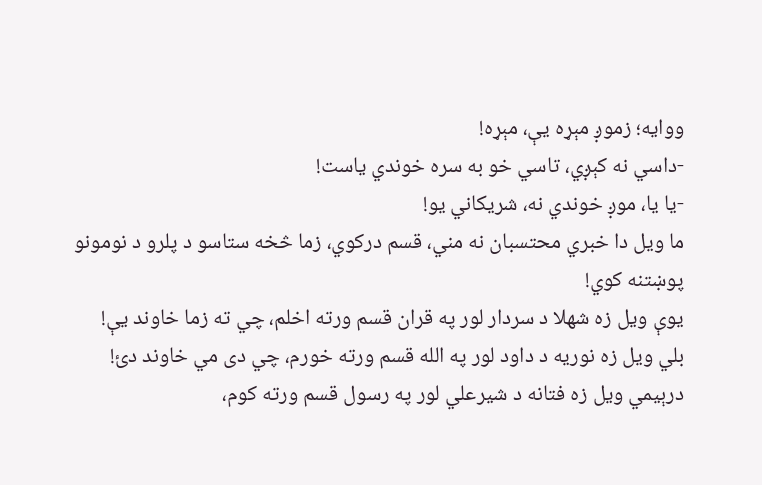ووايه؛ زموږ مېړه يې، مېړه!
-داسي نه کېږي، تاسي خو به سره خوندي ياست!
-يا يا، موږ خوندي نه، شريکاني يو!
ما ويل دا خبري محتسبان نه مني، قسم درکوي، زما څخه ستاسو د پلرو د نومونو پوښتنه کوي!
يوې ويل زه شهلا د سردار لور په قران قسم ورته اخلم، چي ته زما خاوند يې!
بلي ويل زه نوريه د داود لور په الله قسم ورته خورم، چي دی مي خاوند دئ!
درېيمي ويل زه فتانه د شيرعلي لور په رسول قسم ورته کوم،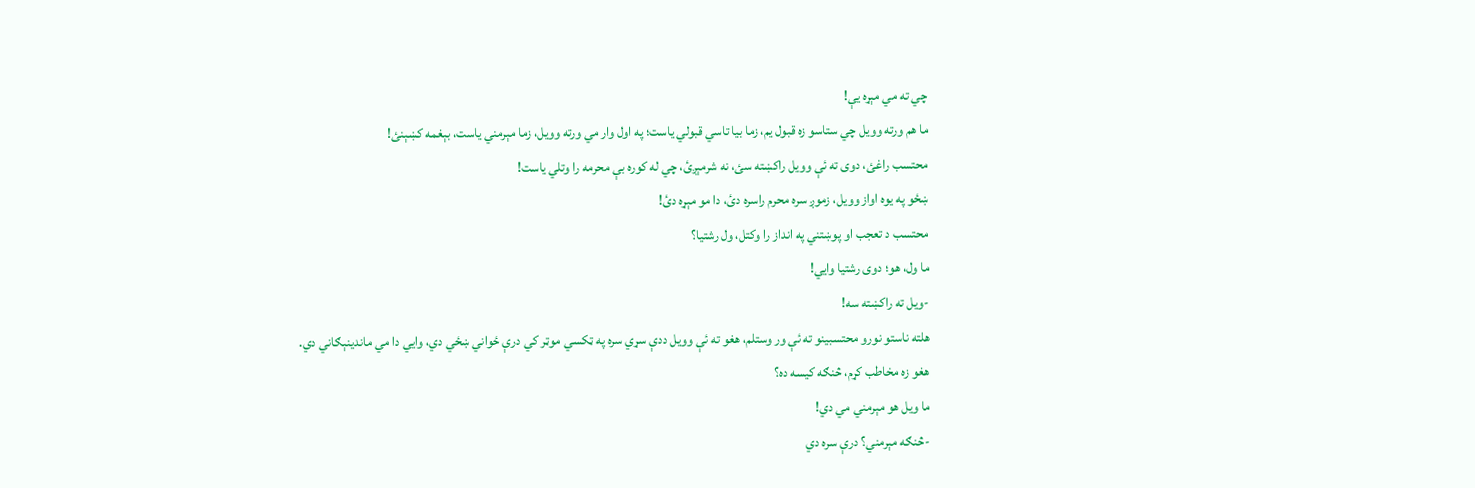چي ته مي مېړه يې!
ما هم ورته وويل چي ستاسو زه قبول يم، زما بيا تاسي قبولي ياست؛ په اول وار مي ورته وويل، زما مېرمني ياست، بېغمه کښېنئ!
محتسب راغئ، دوی ته ئې وويل راکښته سئ، نه شرمېږئ، چي له کوره بې محرمه را وتلي ياست!
ښځو په يوه اواز وويل، زموږ سره محرم راسره دئ، دا مو مېړه دئ!
محتسب د تعجب او پوښتني په انداز را وکتل، ول رشتيا؟
ما ول، هو؛ دوی رشتيا وايي!
-ويل ته راکښته سه!
هلته ناستو نورو محتسبينو ته ئې ور وستلم، هغو ته ئې وويل ددې سړي سره په ټکسي موټر کي درې ځواني ښځي دي، وايي دا مي ماندينېګاني دي.
هغو زه مخاطب کړم، څنګه کيسه ده؟
ما ويل هو مېرمني مي دي!
-څنګه مېرمني؟ درې سره دي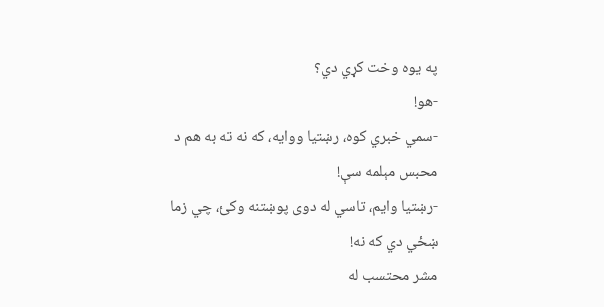په يوه وخت کړي دي؟
-هو!
-سمي خبري کوه، رښتيا ووايه، که نه ته به هم د محبس مېلمه سې!
-رښتيا وايم، تاسي له دوی پوښتنه وکئ، چي زما ښځي دي که نه!
مشر محتسب له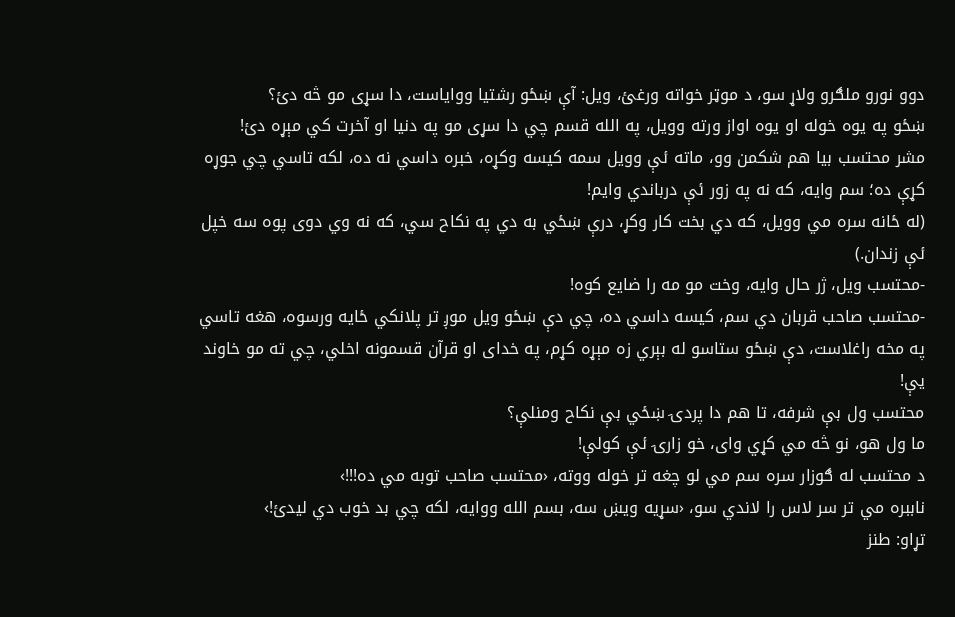دوو نورو ملګرو ولاړ سو، د موټر خواته ورغئ، ويل: آې ښځو رشتيا وواياست، دا سړی مو څه دئ؟
ښځو په يوه خوله او يوه اواز ورته وويل، په الله قسم چي دا سړی مو په دنيا او آخرت کي مېړه دئ!
مشر محتسب بيا هم شکمن وو، ماته ئې وويل سمه کيسه وکړه، خبره داسي نه ده، لکه تاسي چي جوړه کړې ده؛ سم وايه، که نه په زور ئې درباندي وايم!
(له ځانه سره مي وويل، که دي بخت کار وکړ، درې ښځي به دي په نکاح سي، که نه وي دوی پوه سه خپل ئې زندان.)
-محتسب ويل، ژر حال وايه، وخت مو مه را ضايع کوه!
-محتسب صاحب قربان دي سم، کيسه داسي ده، چي دې ښځو ويل موږ تر پلانکي ځايه ورسوه، هغه تاسي په مخه راغلاست، دې ښځو ستاسو له بېري زه مېړه کړم، په خدای او قرآن قسمونه اخلي، چي ته مو خاوند يې!
محتسب ول بې شرفه، تا هم دا پردۍ ښځي بې نکاح ومنلې؟
ما ول هو، نو څه مي کړي وای، خو زارۍ ئې کولې!
د محتسب له ګوزار سره سم مي لو چغه تر خوله ووته، ‹محتسب صاحب توبه مي ده!!!›
ناببره مي تر سر لاس را لاندي سو، ‹سړيه ويښ سه، بسم الله ووايه، لکه چي بد خوب دي ليدئ!›
تړاو: طنز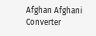Afghan Afghani Converter